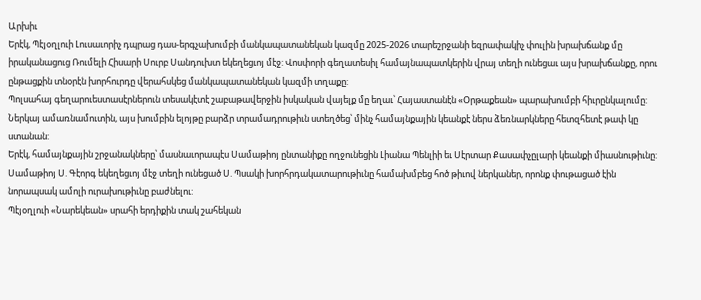Արխիւ
Երէկ, Պէյօղլուի Լուսաւորիչ դպրաց դաս-երգչախումբի մանկապատանեկան կազմը 2025-2026 տարեշրջանի եզրափակիչ փուլին խրախճանք մը իրականացուց Ռումելի Հիսարի Սուրբ Սանդուխտ եկեղեցւոյ մէջ: Վոսփորի գեղատեսիլ համայնապատկերին վրայ տեղի ունեցաւ այս խրախճանքը, որու ընթացքին տնօրէն խորհուրդը վերահսկեց մանկապատանեկան կազմի տղաքը:
Պոլսահայ գեղարուեստասէրներուն տեսակէտէ շաբաթավերջին իսկական վայելք մը եղաւ՝ Հայաստանէն «Օրթաքեան» պարախումբի հիւրընկալումը: Ներկայ ամառնամուտին, այս խումբին ելոյթը բարձր տրամադրութիւն ստեղծեց՝ մինչ համայնքային կեանքէ ներս ձեռնարկները հետզհետէ թափ կը ստանան:
Երէկ, համայնքային շրջանակները՝ մասնաւորապէս Սամաթիոյ ընտանիքը ողջունեցին Լիանա Պենլիի եւ Սէրտար Քասափչըլարի կեանքի միասնութիւնը: Սամաթիոյ Ս. Գէորգ եկեղեցւոյ մէջ տեղի ունեցած Ս. Պսակի խորհրդակատարութիւնը համախմբեց հոծ թիւով ներկաներ, որոնք փութացած էին նորապսակ ամոլի ուրախութիւնը բաժնելու:
Պէյօղլուի «Նարեկեան» սրահի երդիքին տակ շահեկան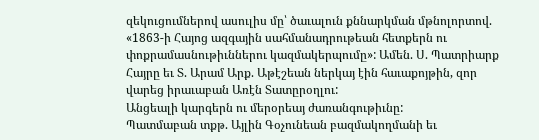զեկուցումներով ասուլիս մը՝ ծաւալուն քննարկման մթնոլորտով. «1863-ի Հայոց ազգային սահմանադրութեան հետքերն ու փոքրամասնութիւններու կազմակերպումը»: Ամեն. Ս. Պատրիարք Հայրը եւ Տ. Արամ Արք. Աթէշեան ներկայ էին հաւաքոյթին, զոր վարեց իրաւաբան Առէն Տատըրօղլու:
Անցեալի կարգերն ու մերօրեայ ժառանգութիւնը:
Պատմաբան տքթ. Այլին Գօչունեան բազմակողմանի եւ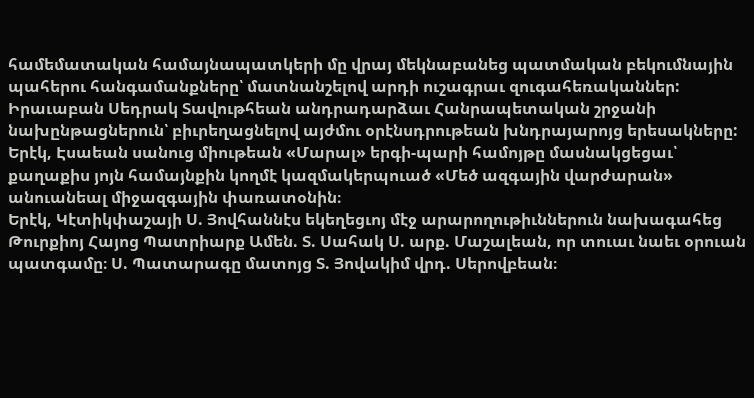համեմատական համայնապատկերի մը վրայ մեկնաբանեց պատմական բեկումնային պահերու հանգամանքները՝ մատնանշելով արդի ուշագրաւ զուգահեռականներ: Իրաւաբան Սեդրակ Տավութհեան անդրադարձաւ Հանրապետական շրջանի նախընթացներուն՝ բիւրեղացնելով այժմու օրէնսդրութեան խնդրայարոյց երեսակները:
Երէկ, Էսաեան սանուց միութեան «Մարալ» երգի-պարի համոյթը մասնակցեցաւ՝ քաղաքիս յոյն համայնքին կողմէ կազմակերպուած «Մեծ ազգային վարժարան» անուանեալ միջազգային փառատօնին։
Երէկ, Կէտիկփաշայի Ս. Յովհաննէս եկեղեցւոյ մէջ արարողութիւններուն նախագահեց Թուրքիոյ Հայոց Պատրիարք Ամեն. Տ. Սահակ Ս. արք. Մաշալեան, որ տուաւ նաեւ օրուան պատգամը։ Ս. Պատարագը մատոյց Տ. Յովակիմ վրդ. Սերովբեան։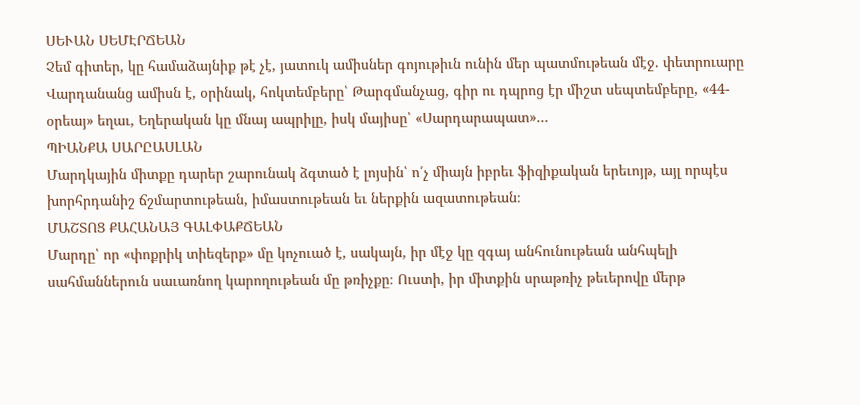ՍԵՒԱՆ ՍԵՄԷՐՃԵԱՆ
Չեմ գիտեր, կը համաձայնիք թէ չէ, յատուկ ամիսներ գոյութիւն ունին մեր պատմութեան մէջ. փետրուարը Վարդանանց ամիսն է, օրինակ, հոկտեմբերը՝ Թարգմանչաց, գիր ու դպրոց էր միշտ սեպտեմբերը, «44-օրեայ» եղաւ, Եղերական կը մնայ ապրիլը, իսկ մայիսը՝ «Սարդարապատ»…
ՊԻԱՆՔԱ ՍԱՐԸԱՍԼԱՆ
Մարդկային միտքը դարեր շարունակ ձգտած է լոյսին՝ ո՛չ միայն իբրեւ ֆիզիքական երեւոյթ, այլ որպէս խորհրդանիշ ճշմարտութեան, իմաստութեան եւ ներքին ազատութեան։
ՄԱՇՏՈՑ ՔԱՀԱՆԱՅ ԳԱԼՓԱՔՃԵԱՆ
Մարդը՝ որ «փոքրիկ տիեզերք» մը կոչուած է, սակայն, իր մէջ կը զգայ անհունութեան անհպելի սահմաններուն սաւառնող կարողութեան մը թռիչքը։ Ուստի, իր միտքին սրաթռիչ թեւերովը մերթ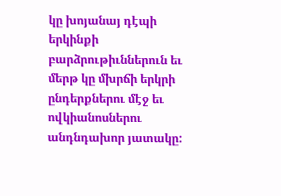կը խոյանայ դէպի երկինքի բարձրութիւններուն եւ մերթ կը մխրճի երկրի ընդերքներու մէջ եւ ովկիանոսներու անդնդախոր յատակը: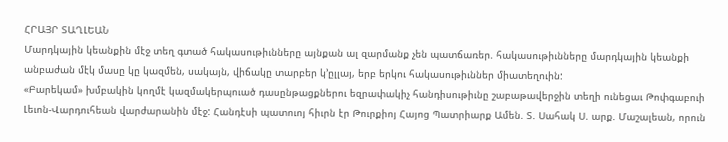ՀՐԱՅՐ ՏԱՂԼԵԱՆ
Մարդկային կեանքին մէջ տեղ գտած հակասութիւնները այնքան ալ զարմանք չեն պատճառեր. հակասութիւնները մարդկային կեանքի անբաժան մէկ մասը կը կազմեն, սակայն, վիճակը տարբեր կ՚ըլլայ, երբ երկու հակասութիւններ միատեղուին:
«Բարեկամ» խմբակին կողմէ կազմակերպուած դասընթացքներու եզրափակիչ հանդիսութիւնը շաբաթավերջին տեղի ունեցաւ Թոփգաբուի Լեւոն-Վարդուհեան վարժարանին մէջ: Հանդէսի պատուոյ հիւրն էր Թուրքիոյ Հայոց Պատրիարք Ամեն. Տ. Սահակ Ս. արք. Մաշալեան, որուն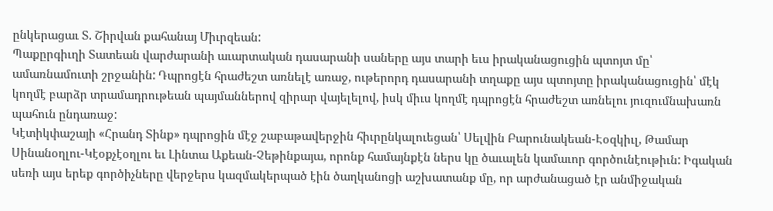ընկերացաւ Տ. Շիրվան քահանայ Միւրզեան:
Պաքըրգիւղի Տատեան վարժարանի աւարտական դասարանի սաները այս տարի եւս իրականացուցին պտոյտ մը՝ ամառնամուտի շրջանին: Դպրոցէն հրաժեշտ առնելէ առաջ, ութերորդ դասարանի տղաքը այս պտոյտը իրականացուցին՝ մէկ կողմէ բարձր տրամադրութեան պայմաններով զիրար վայելելով, իսկ միւս կողմէ դպրոցէն հրաժեշտ առնելու յուզումնախառն պահուն ընդառաջ:
Կէտիկփաշայի «Հրանդ Տինք» դպրոցին մէջ շաբաթավերջին հիւրընկալուեցան՝ Սելվին Բարունակեան-Էօզկիւլ, Թամար Սինանօղլու-Կէօքչէօղլու եւ Լինտա Աքեան-Չեթինքայա, որոնք համայնքէն ներս կը ծաւալեն կամաւոր գործունէութիւն: Իգական սեռի այս երեք գործիչները վերջերս կազմակերպած էին ծաղկանոցի աշխատանք մը, որ արժանացած էր անմիջական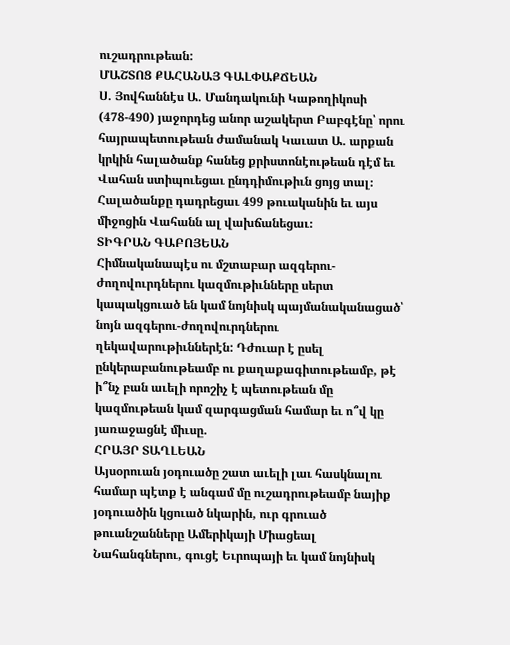ուշադրութեան:
ՄԱՇՏՈՑ ՔԱՀԱՆԱՅ ԳԱԼՓԱՔՃԵԱՆ
Ս. Յովհաննէս Ա. Մանդակունի Կաթողիկոսի (478-490) յաջորդեց անոր աշակերտ Բաբգէնը՝ որու հայրապետութեան ժամանակ Կաւատ Ա. արքան կրկին հալածանք հանեց քրիստոնէութեան դէմ եւ Վահան ստիպուեցաւ ընդդիմութիւն ցոյց տալ։ Հալածանքը դադրեցաւ 499 թուականին եւ այս միջոցին Վահանն ալ վախճանեցաւ։
ՏԻԳՐԱՆ ԳԱԲՈՅԵԱՆ
Հիմնականապէս ու մշտաբար ազգերու-ժողովուրդներու կազմութիւնները սերտ կապակցուած են կամ նոյնիսկ պայմանականացած՝ նոյն ազգերու-ժողովուրդներու ղեկավարութիւններէն: Դժուար է ըսել ընկերաբանութեամբ ու քաղաքագիտութեամբ, թէ ի՞նչ բան աւելի որոշիչ է պետութեան մը կազմութեան կամ զարգացման համար եւ ո՞վ կը յառաջացնէ միւսը.
ՀՐԱՅՐ ՏԱՂԼԵԱՆ
Այսօրուան յօդուածը շատ աւելի լաւ հասկնալու համար պէտք է անգամ մը ուշադրութեամբ նայիք յօդուածին կցուած նկարին, ուր գրուած թուանշանները Ամերիկայի Միացեալ Նահանգներու, գուցէ Եւրոպայի եւ կամ նոյնիսկ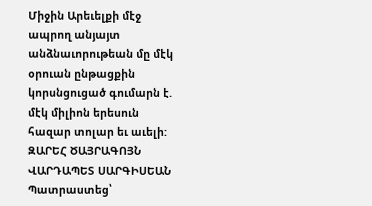Միջին Արեւելքի մէջ ապրող անյայտ անձնաւորութեան մը մէկ օրուան ընթացքին կորսնցուցած գումարն է. մէկ միլիոն երեսուն հազար տոլար եւ աւելի:
ԶԱՐԵՀ ԾԱՅՐԱԳՈՅՆ ՎԱՐԴԱՊԵՏ ՍԱՐԳԻՍԵԱՆ
Պատրաստեց՝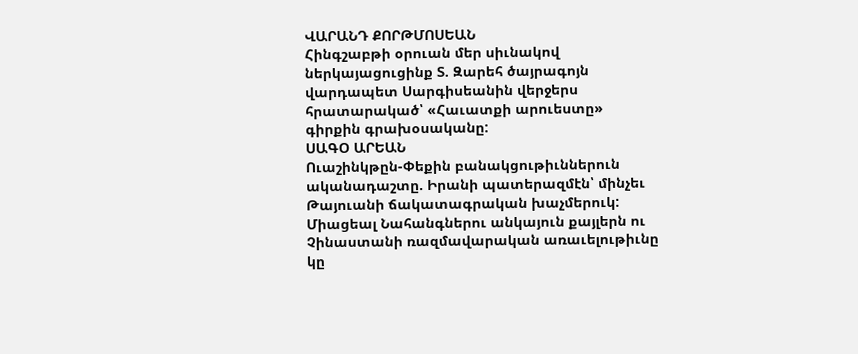ՎԱՐԱՆԴ ՔՈՐԹՄՈՍԵԱՆ
Հինգշաբթի օրուան մեր սիւնակով ներկայացուցինք Տ. Զարեհ ծայրագոյն վարդապետ Սարգիսեանին վերջերս հրատարակած՝ «Հաւատքի արուեստը» գիրքին գրախօսականը:
ՍԱԳՕ ԱՐԵԱՆ
Ուաշինկթըն-Փեքին բանակցութիւններուն ականադաշտը. Իրանի պատերազմէն՝ մինչեւ Թայուանի ճակատագրական խաչմերուկ:
Միացեալ Նահանգներու անկայուն քայլերն ու Չինաստանի ռազմավարական առաւելութիւնը կը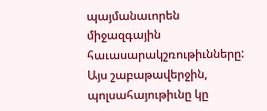պայմանաւորեն միջազգային հաւասարակշռութիւնները:
Այս շաբաթավերջին, պոլսահայութիւնը կը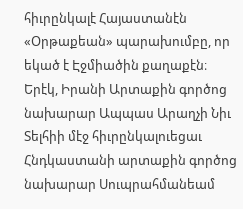հիւրընկալէ Հայաստանէն «Օրթաքեան» պարախումբը, որ եկած է Էջմիածին քաղաքէն։
Երէկ, Իրանի Արտաքին գործոց նախարար Ապպաս Արաղչի Նիւ Տելհիի մէջ հիւրընկալուեցաւ Հնդկաստանի արտաքին գործոց նախարար Սուպրահմանեամ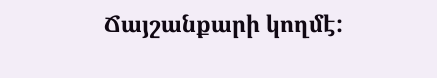Ճայշանքարի կողմէ: